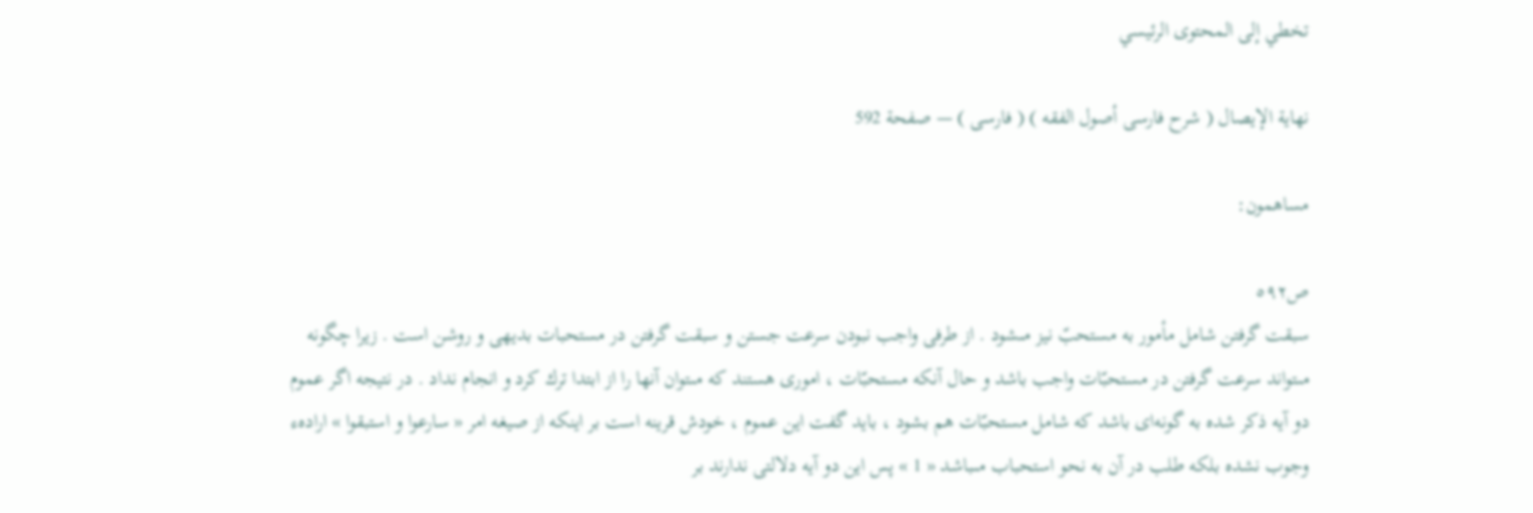تخطي إلى المحتوى الرئيسي

نهاية الإيصال ( شرح فارسى أصول الفقه ) ( فارسى ) — صفحة 592

مساهمون:

ص٥٩٢
سبقت گرفتن شامل مأمور به مستحبّ نيز مىشود . از طرفى واجب نبودن سرعت جستن و سبقت گرفتن در مستحبات بديهى و روشن است . زيرا چگونه مىتواند سرعت گرفتن در مستحبّات واجب باشد و حال آنكه مستحبّات ، امورى هستند كه مىتوان آنها را از ابتدا ترك كرد و انجام نداد . در نتيجه اگر عموم دو آيه ذكر شده به گونه‌اى باشد كه شامل مستحبّات هم بشود ، بايد گفت اين عموم ، خودش قرينه است بر اينكه از صيغه امر « سارعوا و استبقوا » ارادهء وجوب نشده بلكه طلب در آن به نحو استحباب مىباشد « 1 » پس اين دو آيه دلالتى ندارند بر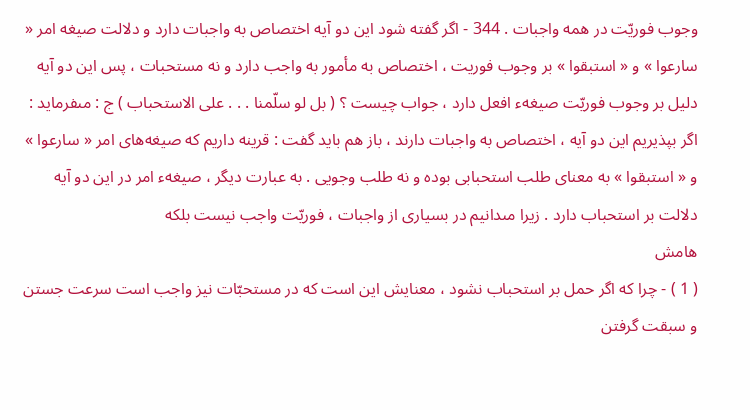وجوب فوريّت در همه واجبات . 344 - اگر گفته شود اين دو آيه اختصاص به واجبات دارد و دلالت صيغه امر « سارعوا » و « استبقوا » بر وجوب فوريت ، اختصاص به مأمور به واجب دارد و نه مستحبات ، پس اين دو آيه دليل بر وجوب فوريّت صيغهء افعل دارد ، جواب چيست ؟ ( بل لو سلّمنا . . . على الاستحباب ) ج : مىفرمايد : اگر بپذيريم اين دو آيه ، اختصاص به واجبات دارند ، باز هم بايد گفت : قرينه داريم كه صيغه‌هاى امر « سارعوا » و « استبقوا » به معناى طلب استحبابى بوده و نه طلب وجويى . به عبارت ديگر ، صيغهء امر در اين دو آيه دلالت بر استحباب دارد . زيرا مىدانيم در بسيارى از واجبات ، فوريّت واجب نيست بلكه
هامش
( 1 ) - چرا كه اگر حمل بر استحباب نشود ، معنايش اين است كه در مستحبّات نيز واجب است سرعت جستن و سبقت گرفتن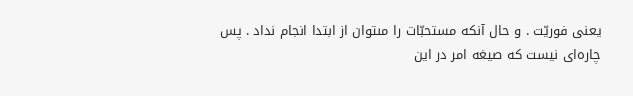يعنى فوريّت . و حال آنكه مستحبّات را مىتوان از ابتدا انجام نداد . پس چاره‌اى نيست كه صيغه امر در اين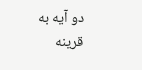دو آيه به قرينه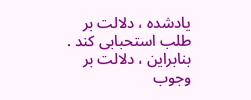يادشده ، دلالت بر طلب استحبابى كند . بنابراين ، دلالت بر وجوب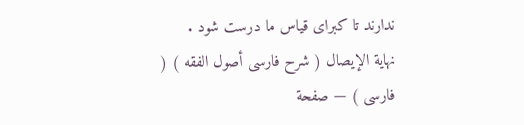ندارند تا كبراى قياس ما درست شود .
نهاية الإيصال ( شرح فارسى أصول الفقه ) ( فارسى ) — صفحة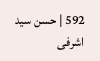592 | حسن سيد اشرفى